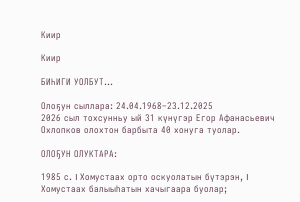Киир

Киир

БИҺИГИ УОЛБУТ...

Олоҕун сыллара: 24.04.1968–23.12.2025
2026 сыл тохсунньу ый 31 күнүгэр Егор Афанасьевич Охлопков олохтон барбыта 40 хонуга туолар.

ОЛОҔУН ОЛУКТАРА:

1985 с. I Хомустаах орто оскуолатын бүтэрэн, I Хомустаах балыыhатын хачыгаара буолар;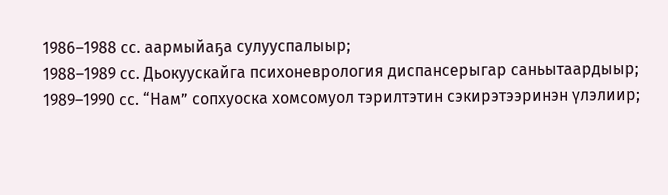1986–1988 сс. аармыйаҕа сулууспалыыр;
1988–1989 сс. Дьокуускайга психоневрология диспансерыгар саньытаардыыр;
1989–1990 сс. “Нам” сопхуоска хомсомуол тэрилтэтин сэкирэтээринэн үлэлиир;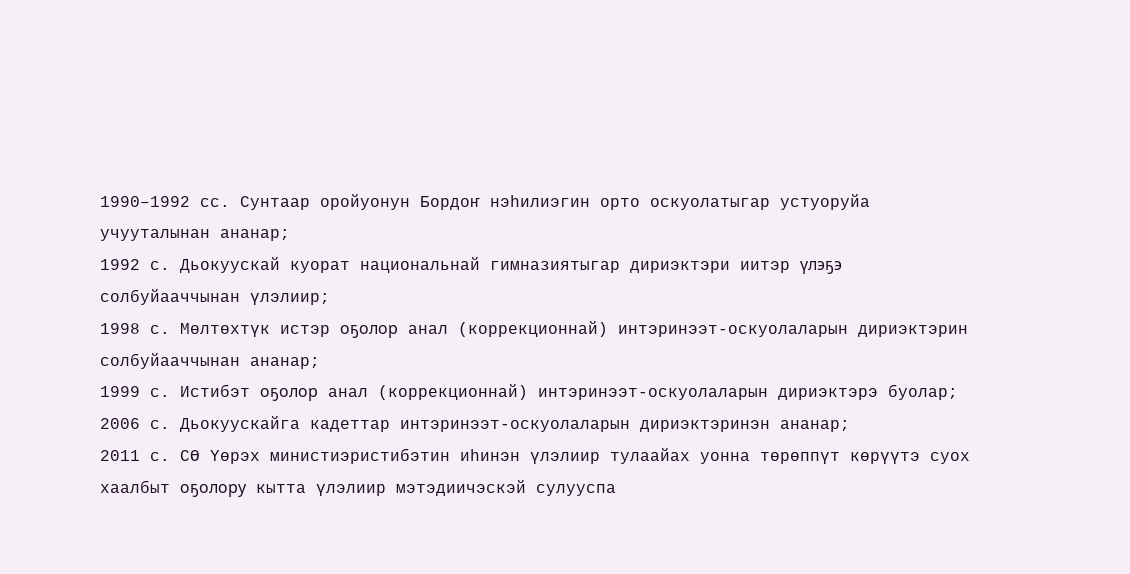1990–1992 сс. Сунтаар оройуонун Бордоҥ нэhилиэгин орто оскуолатыгар устуоруйа учууталынан ананар;
1992 с. Дьокуускай куорат национальнай гимназиятыгар дириэктэри иитэр үлэҕэ солбуйааччынан үлэлиир;
1998 с. Мөлтөхтүк истэр оҕолор анал (коррекционнай) интэринээт-оскуолаларын дириэктэрин солбуйааччынан ананар;
1999 с. Истибэт оҕолор анал (коррекционнай) интэринээт-оскуолаларын дириэктэрэ буолар;
2006 с. Дьокуускайга кадеттар интэринээт-оскуолаларын дириэктэринэн ананар;
2011 с. СӨ Үөрэх министиэристибэтин иhинэн үлэлиир тулаайах уонна төрөппүт көрүүтэ суох хаалбыт оҕолору кытта үлэлиир мэтэдиичэскэй сулууспа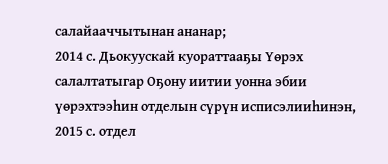салайааччытынан ананар;
2014 с. Дьокуускай куораттааҕы Үөрэх салалтатыгар Оҕону иитии уонна эбии үөрэхтээhин отделын сүрүн исписэлииһинэн, 2015 с. отдел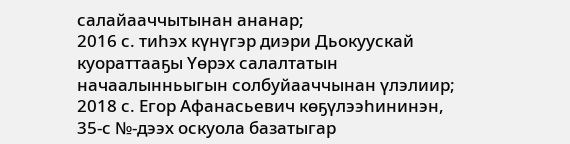салайааччытынан ананар;
2016 с. тиhэх күнүгэр диэри Дьокуускай куораттааҕы Үөрэх салалтатын начаалынньыгын солбуйааччынан үлэлиир;
2018 с. Егор Афанасьевич көҕүлээhининэн, 35-с №-дээх оскуола базатыгар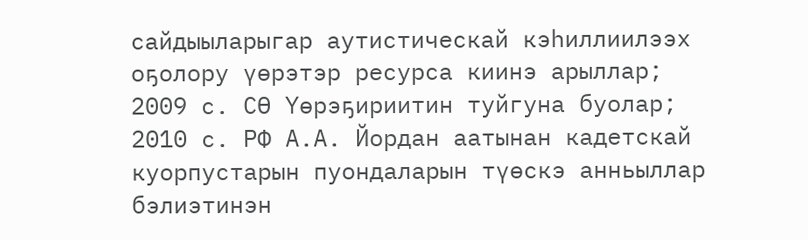сайдыыларыгар аутистическай кэhиллиилээх оҕолору үөрэтэр ресурса киинэ арыллар;
2009 с. СӨ Үөрэҕириитин туйгуна буолар;
2010 с. РФ А.А. Йордан аатынан кадетскай куорпустарын пуондаларын түөскэ анньыллар бэлиэтинэн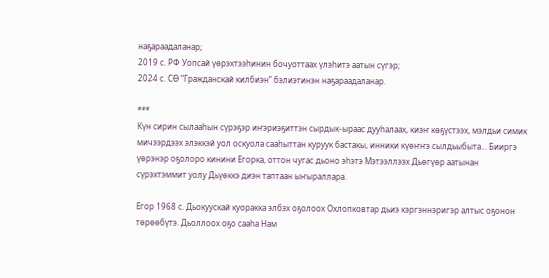наҕараадаланар;
2019 с. РФ Уопсай үөрэхтээһинин бочуоттаах үлэhитэ аатын сүгэр;
2024 с. СӨ “Гражданскай килбиэн” бэлиэтинэн наҕараадаланар.

***
Күн сирин сылааһын сүрэҕэр иҥэриэҕиттэн сырдык-ыраас дууһалаах, киэҥ көҕүстээх, мэлдьи симик мичээрдээх элэккэй уол оскуола сааһыттан куруук бастакы, инники күөҥҥэ сылдьыбыта... Бииргэ үөрэнэр оҕолоро кинини Егорка, оттон чугас дьоно эһэтэ Мэтээллээх Дьөгүөр аатынан сүрэхтэммит уолу Дьүөккэ диэн таптаан ыҥыраллара.

Егор 1968 с. Дьокуускай куоракка элбэх оҕолоох Охлопковтар дьиэ кэргэннэригэр алтыс оҕонон төрөөбүтэ. Дьоллоох оҕо сааһа Нам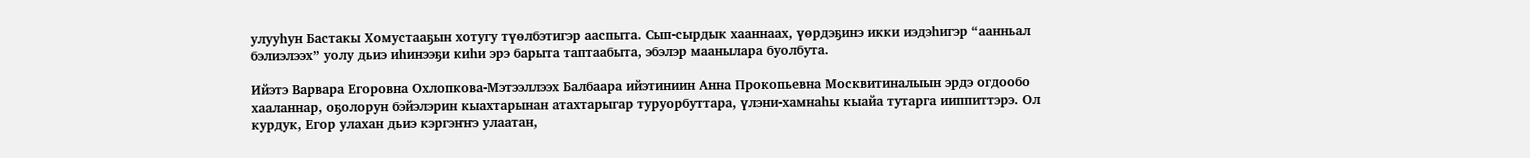улууһун Бастакы Хомустааҕын хотугу түөлбэтигэр ааспыта. Сып-сырдык хааннаах, үөрдэҕинэ икки иэдэһигэр “аанньал бэлиэлээх” уолу дьиэ иһинээҕи киһи эрэ барыта таптаабыта, эбэлэр маанылара буолбута.

Ийэтэ Варвара Егоровна Охлопкова-Мэтээллээх Балбаара ийэтиниин Анна Прокопьевна Москвитиналыын эрдэ огдообо хааланнар, оҕолорун бэйэлэрин кыахтарынан атахтарыгар туруорбуттара, үлэни-хамнаһы кыайа тутарга ииппиттэрэ. Ол курдук, Егор улахан дьиэ кэргэҥҥэ улаатан,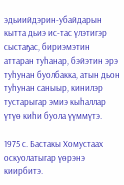эдьиийдэрин-убайдарын кытта дьиэ ис-тас үлэтигэр сыстаҕас, бириэмэтин аттаран туһанар, бэйэтин эрэ туһунан буолбакка, атын дьон туһунан саныыр, кинилэр тустарыгар эмиэ кыһаллар үтүө киһи буола үүммүтэ.

1975 с. Бастакы Хомустаах оскуолатыгар үөрэнэ киирбитэ.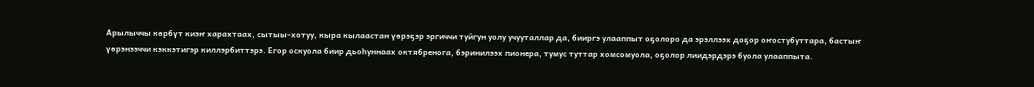Арылыччы көрбүт киэҥ харахтаах, сытыы-хотуу, кыра кылаастан үөрэҕэр эргиччи туйгун уолу учууталлар да, бииргэ улааппыт оҕолоро да эрэллээх доҕор оҥостубуттара, бастыҥ үөрэнээччи кэккэтигэр киллэрбиттэрэ. Егор оскуола биир дьоһуннаах октябренога, бэринилээх пионера, тумус туттар хомсомуола, оҕолор лиидэрдэрэ буола улааппыта.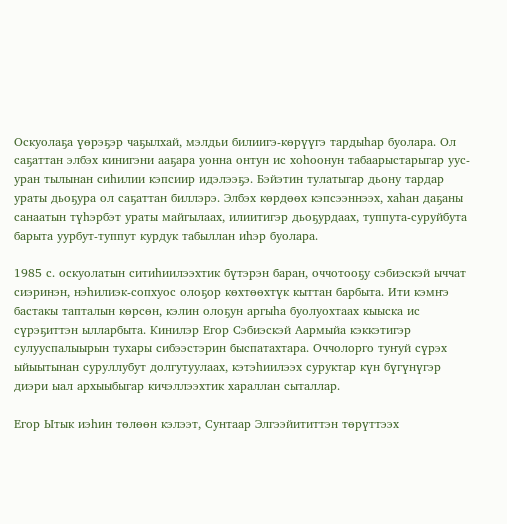Оскуолаҕа үөрэҕэр чаҕылхай, мэлдьи билиигэ-көрүүгэ тардыһар буолара. Ол саҕаттан элбэх кинигэни ааҕара уонна онтун ис хоһоонун табаарыстарыгар уус-уран тылынан сиһилии кэпсиир идэлээҕэ. Бэйэтин тулатыгар дьону тардар ураты дьоҕура ол саҕаттан биллэрэ. Элбэх көрдөөх кэпсээннээх, хаһан даҕаны санаатын түһэрбэт ураты майгылаах, илиитигэр дьоҕурдаах, туппута-суруйбута барыта уурбут-туппут курдук табыллан иһэр буолара.

1985 с. оскуолатын ситиһиилээхтик бүтэрэн баран, оччотооҕу сэбиэскэй ыччат сиэринэн, нэһилиэк-сопхуос олоҕор көхтөөхтүк кыттан барбыта. Ити кэмҥэ бастакы тапталын көрсөн, кэлин олоҕун аргыһа буолуохтаах кыыска ис сүрэҕиттэн ылларбыта. Кинилэр Егор Сэбиэскэй Аармыйа кэккэтигэр сулууспалыырын тухары сибээстэрин быспатахтара. Оччолорго туҥуй сүрэх ыйыытынан суруллубут долгутуулаах, кэтэһиилээх суруктар күн бүгүнүгэр диэри ыал архыыбыгар кичэллээхтик хараллан сыталлар.

Егор Ытык иэһин төлөөн кэлээт, Сунтаар Элгээйититтэн төрүттээх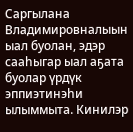Саргылана Владимировналыын ыал буолан, эдэр сааһыгар ыал аҕата буолар үрдүк эппиэтинэһи ылыммыта. Кинилэр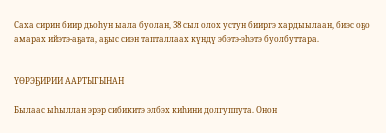Саха сирин биир дьоһун ыала буолан, 38 сыл олох устун бииргэ хардыылаан, биэс оҕо амарах ийэтэ-аҕата, аҕыс сиэн тапталлаах күндү эбэтэ-эһэтэ буолбуттара.


ҮӨРЭҔИРИИ ААРТЫГЫНАН

Былаас ыһыллан эрэр сибикитэ элбэх киһини долгуппута. Онон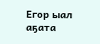Егор ыал аҕата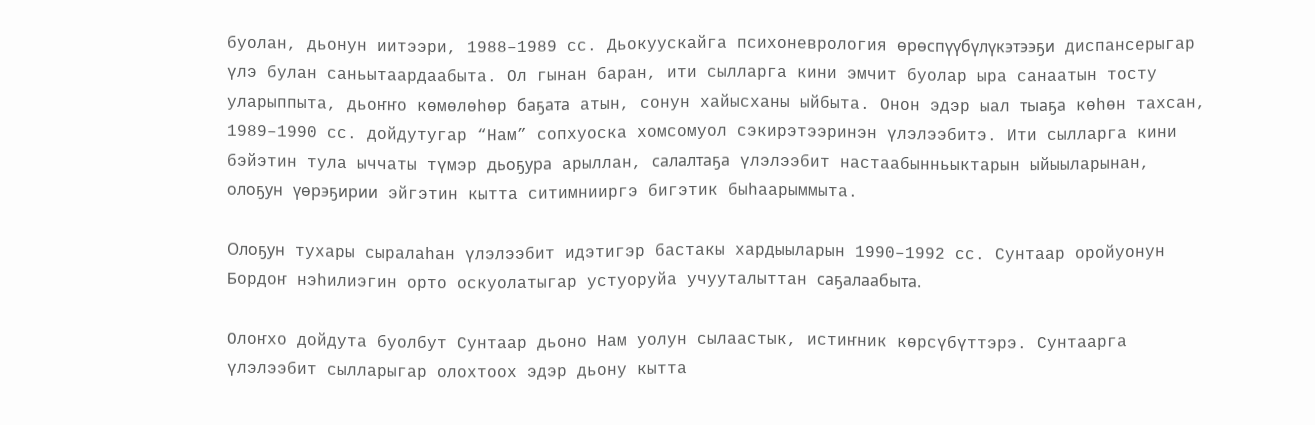буолан, дьонун иитээри, 1988–1989 сс. Дьокуускайга психоневрология өрөспүүбүлүкэтээҕи диспансерыгар үлэ булан саньытаардаабыта. Ол гынан баран, ити сылларга кини эмчит буолар ыра санаатын тосту уларыппыта, дьоҥҥо көмөлөһөр баҕата атын, сонун хайысханы ыйбыта. Онон эдэр ыал тыаҕа көһөн тахсан, 1989–1990 сс. дойдутугар “Нам” сопхуоска хомсомуол сэкирэтээринэн үлэлээбитэ. Ити сылларга кини бэйэтин тула ыччаты түмэр дьоҕура арыллан, салалтаҕа үлэлээбит настаабынньыктарын ыйыыларынан, олоҕун үөрэҕирии эйгэтин кытта ситимнииргэ бигэтик быһаарыммыта.

Олоҕун тухары сыралаһан үлэлээбит идэтигэр бастакы хардыыларын 1990–1992 сс. Сунтаар оройуонун Бордоҥ нэhилиэгин орто оскуолатыгар устуоруйа учууталыттан саҕалаабыта.

Олоҥхо дойдута буолбут Сунтаар дьоно Нам уолун сылаастык, истиҥник көрсүбүттэрэ. Сунтаарга үлэлээбит сылларыгар олохтоох эдэр дьону кытта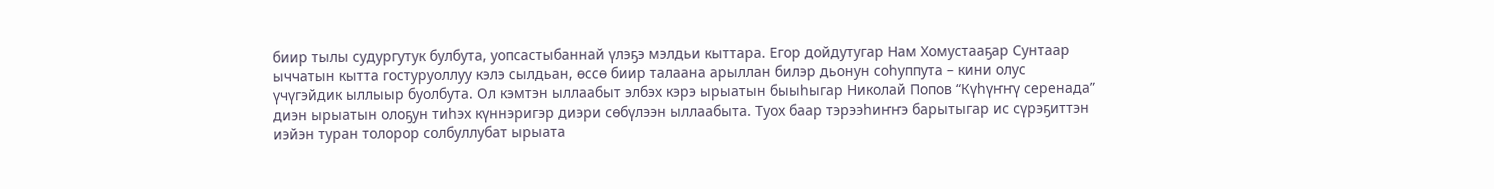биир тылы судургутук булбута, уопсастыбаннай үлэҕэ мэлдьи кыттара. Егор дойдутугар Нам Хомустааҕар Сунтаар ыччатын кытта гостуруоллуу кэлэ сылдьан, өссө биир талаана арыллан билэр дьонун соһуппута – кини олус үчүгэйдик ыллыыр буолбута. Ол кэмтэн ыллаабыт элбэх кэрэ ырыатын быыһыгар Николай Попов “Күһүҥҥү серенада” диэн ырыатын олоҕун тиһэх күннэригэр диэри сөбүлээн ыллаабыта. Туох баар тэрээһиҥҥэ барытыгар ис сүрэҕиттэн иэйэн туран толорор солбуллубат ырыата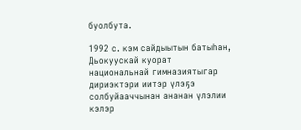буолбута.

1992 с. кэм сайдыытын батыһан, Дьокуускай куорат национальнай гимназиятыгар дириэктэри иитэр үлэҕэ солбуйааччынан ананан үлэлии кэлэр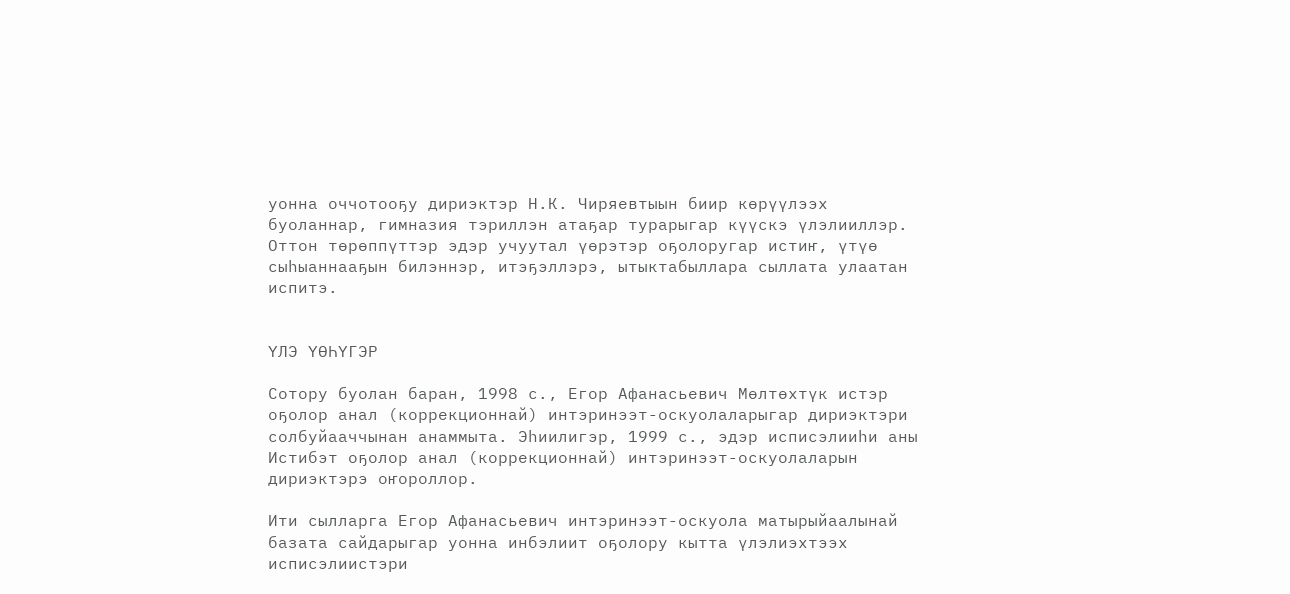уонна оччотооҕу дириэктэр Н.К. Чиряевтыын биир көрүүлээх буоланнар, гимназия тэриллэн атаҕар турарыгар күүскэ үлэлииллэр. Оттон төрөппүттэр эдэр учуутал үөрэтэр оҕолоругар истиҥ, үтүө сыһыаннааҕын билэннэр, итэҕэллэрэ, ытыктабыллара сыллата улаатан испитэ.


ҮЛЭ ҮӨҺҮГЭР

Сотору буолан баран, 1998 с., Егор Афанасьевич Мөлтөхтүк истэр оҕолор анал (коррекционнай) интэринээт-оскуолаларыгар дириэктэри солбуйааччынан анаммыта. Эһиилигэр, 1999 с., эдэр исписэлииһи аны Истибэт оҕолор анал (коррекционнай) интэринээт-оскуолаларын дириэктэрэ оҥороллор.

Ити сылларга Егор Афанасьевич интэринээт-оскуола матырыйаалынай базата сайдарыгар уонна инбэлиит оҕолору кытта үлэлиэхтээх исписэлиистэри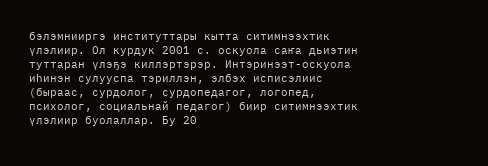бэлэмнииргэ институттары кытта ситимнээхтик үлэлиир. Ол курдук 2001 с. оскуола саҥа дьиэтин туттаран үлэҕэ киллэртэрэр. Интэринээт-оскуола иһинэн сулууспа тэриллэн, элбэх исписэлиис (быраас, сурдолог, сурдопедагог, логопед, психолог, социальнай педагог) биир ситимнээхтик үлэлиир буолаллар. Бу 20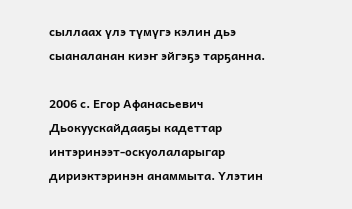сыллаах үлэ түмүгэ кэлин дьэ сыаналанан киэҥ эйгэҕэ тарҕанна.

2006 с. Егор Афанасьевич Дьокуускайдааҕы кадеттар интэринээт-оскуолаларыгар дириэктэринэн анаммыта. Үлэтин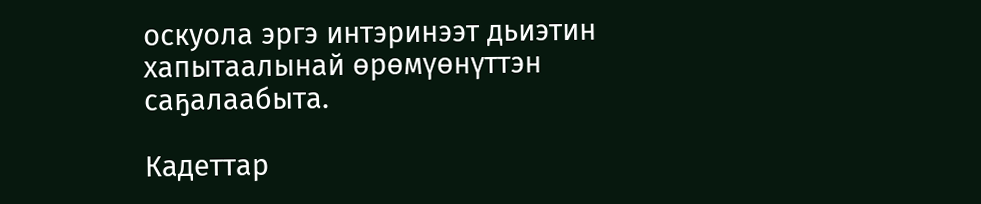оскуола эргэ интэринээт дьиэтин хапытаалынай өрөмүөнүттэн саҕалаабыта.

Кадеттар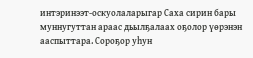интэринээт-оскуолаларыгар Саха сирин бары муннугуттан араас дьылҕалаах оҕолор үөрэнэн ааспыттара. Сороҕор уһун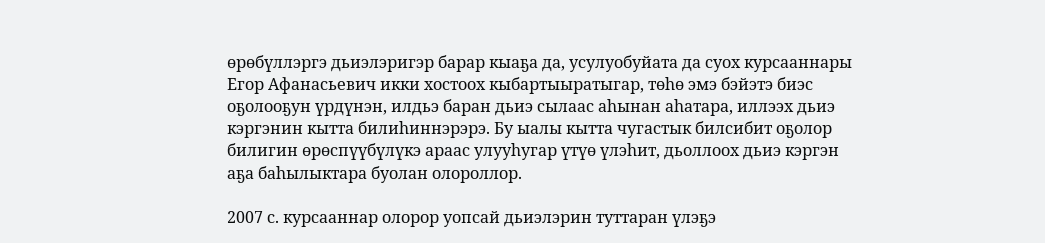өрөбүллэргэ дьиэлэригэр барар кыаҕа да, усулуобуйата да суох курсааннары Егор Афанасьевич икки хостоох кыбартыыратыгар, төһө эмэ бэйэтэ биэс оҕолооҕун үрдүнэн, илдьэ баран дьиэ сылаас аһынан аһатара, иллээх дьиэ кэргэнин кытта билиһиннэрэрэ. Бу ыалы кытта чугастык билсибит оҕолор билигин өрөспүүбүлүкэ араас улууһугар үтүө үлэһит, дьоллоох дьиэ кэргэн аҕа баһылыктара буолан олороллор.

2007 с. курсааннар олорор уопсай дьиэлэрин туттаран үлэҕэ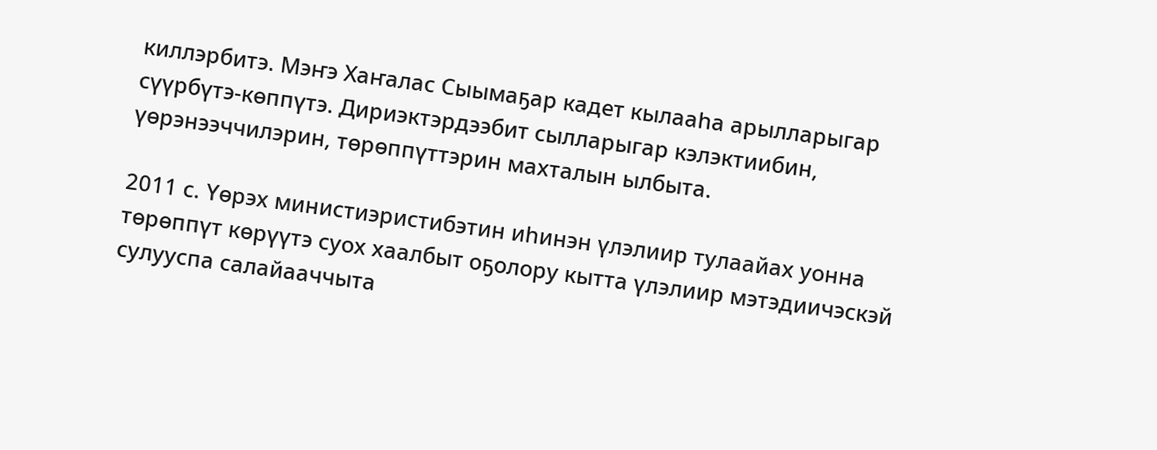киллэрбитэ. Мэҥэ Хаҥалас Сыымаҕар кадет кылааһа арылларыгар сүүрбүтэ-көппүтэ. Дириэктэрдээбит сылларыгар кэлэктиибин, үөрэнээччилэрин, төрөппүттэрин махталын ылбыта.

2011 с. Үөрэх министиэристибэтин иhинэн үлэлиир тулаайах уонна төрөппүт көрүүтэ суох хаалбыт оҕолору кытта үлэлиир мэтэдиичэскэй сулууспа салайааччыта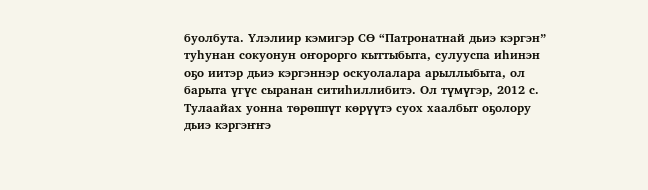буолбута. Үлэлиир кэмигэр СӨ “Патронатнай дьиэ кэргэн” туhунан сокуонун оҥорорго кыттыбыта, сулууспа иhинэн оҕо иитэр дьиэ кэргэннэр оскуолалара арыллыбыта, ол барыта үгүс сыранан ситиһиллибитэ. Ол түмүгэр, 2012 с. Тулаайах уонна төрөппүт көрүүтэ суох хаалбыт оҕолору дьиэ кэргэҥҥэ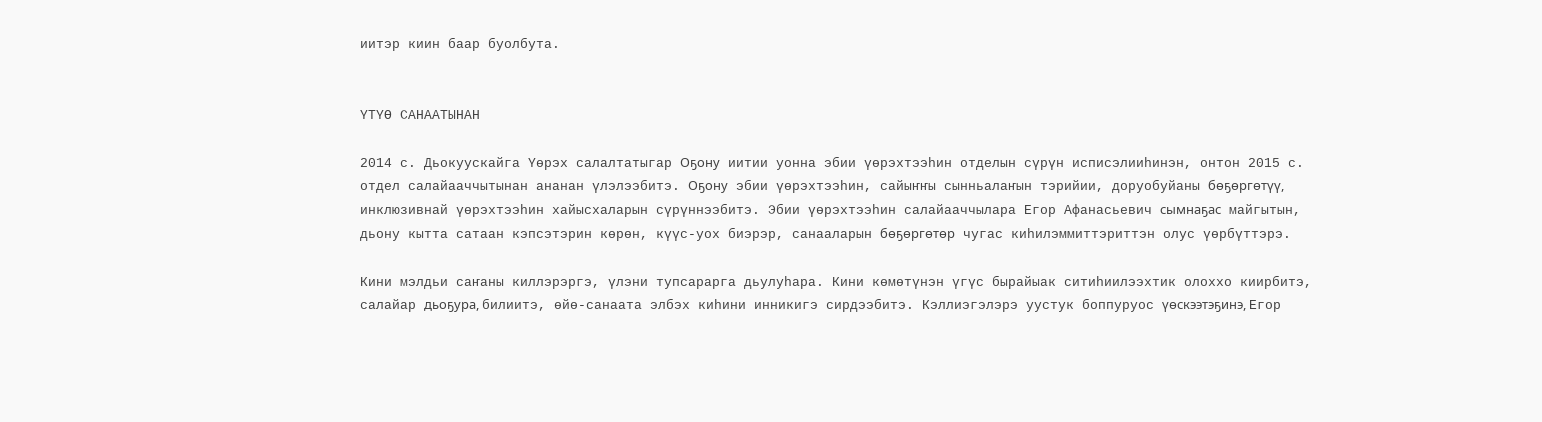иитэр киин баар буолбута.


ҮТҮӨ САНААТЫНАН

2014 с. Дьокуускайга Үөрэх салалтатыгар Оҕону иитии уонна эбии үөрэхтээhин отделын сүрүн исписэлииһинэн, онтон 2015 с. отдел салайааччытынан ананан үлэлээбитэ. Оҕону эбии үөрэхтээhин, сайыҥҥы сынньалаҥын тэрийии, доруобуйаны бөҕөргөтүү, инклюзивнай үөрэхтээhин хайысхаларын сүрүннээбитэ. Эбии үөрэхтээһин салайааччылара Егор Афанасьевич сымнаҕас майгытын, дьону кытта сатаан кэпсэтэрин көрөн, күүс-уох биэрэр, санааларын бөҕөргөтөр чугас киһилэммиттэриттэн олус үөрбүттэрэ.

Кини мэлдьи саҥаны киллэрэргэ, үлэни тупсарарга дьулуһара. Кини көмөтүнэн үгүс бырайыак ситиһиилээхтик олоххо киирбитэ, салайар дьоҕура, билиитэ, өйө-санаата элбэх киһини инникигэ сирдээбитэ. Кэллиэгэлэрэ уустук боппуруос үөскээтэҕинэ, Егор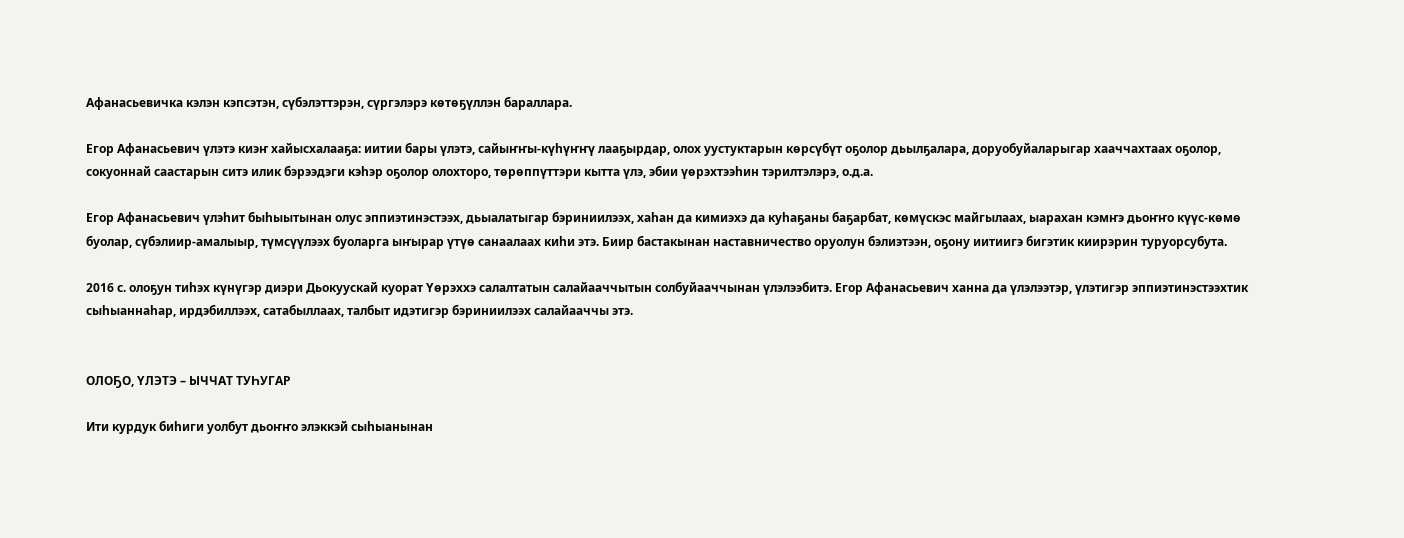Афанасьевичка кэлэн кэпсэтэн, сүбэлэттэрэн, сүргэлэрэ көтөҕүллэн бараллара.

Егор Афанасьевич үлэтэ киэҥ хайысхалааҕа: иитии бары үлэтэ, сайыҥҥы-күһүҥҥү лааҕырдар, олох уустуктарын көрсүбүт оҕолор дьылҕалара, доруобуйаларыгар хааччахтаах оҕолор, сокуоннай саастарын ситэ илик бэрээдэги кэһэр оҕолор олохторо, төрөппүттэри кытта үлэ, эбии үөрэхтээһин тэрилтэлэрэ, о.д.а.

Егор Афанасьевич үлэһит быһыытынан олус эппиэтинэстээх, дьыалатыгар бэриниилээх, хаһан да кимиэхэ да куһаҕаны баҕарбат, көмүскэс майгылаах, ыарахан кэмҥэ дьоҥҥо күүс-көмө буолар, сүбэлиир-амалыыр, түмсүүлээх буоларга ыҥырар үтүө санаалаах киһи этэ. Биир бастакынан наставничество оруолун бэлиэтээн, оҕону иитиигэ бигэтик киирэрин туруорсубута.

2016 с. олоҕун тиhэх күнүгэр диэри Дьокуускай куорат Үөрэххэ салалтатын салайааччытын солбуйааччынан үлэлээбитэ. Егор Афанасьевич ханна да үлэлээтэр, үлэтигэр эппиэтинэстээхтик сыhыаннаhар, ирдэбиллээх, сатабыллаах, талбыт идэтигэр бэриниилээх салайааччы этэ.


ОЛОҔО, ҮЛЭТЭ – ЫЧЧАТ ТУҺУГАР

Ити курдук биһиги уолбут дьоҥҥо элэккэй сыһыанынан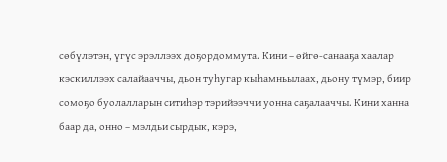сөбүлэтэн, үгүс эрэллээх доҕордоммута. Кини – өйгө-санааҕа хаалар кэскиллээх салайааччы, дьон туһугар кыһамньылаах, дьону түмэр, биир сомоҕо буолалларын ситиһэр тэрийээччи уонна саҕалааччы. Кини ханна баар да, онно – мэлдьи сырдык, кэрэ,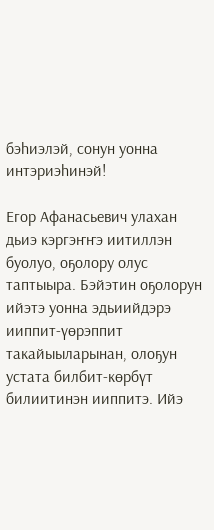бэһиэлэй, сонун уонна интэриэһинэй!

Егор Афанасьевич улахан дьиэ кэргэҥҥэ иитиллэн буолуо, оҕолору олус таптыыра. Бэйэтин оҕолорун ийэтэ уонна эдьиийдэрэ ииппит-үөрэппит такайыыларынан, олоҕун устата билбит-көрбүт билиитинэн ииппитэ. Ийэ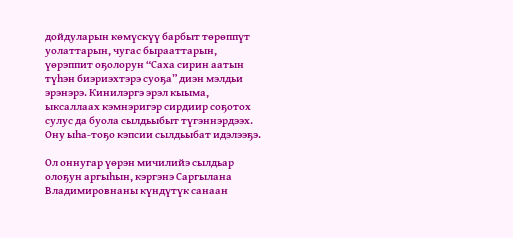дойдуларын көмүскүү барбыт төрөппүт уолаттарын, чугас бырааттарын, үөрэппит оҕолорун “Саха сирин аатын түһэн биэриэхтэрэ суоҕа” диэн мэлдьи эрэнэрэ. Кинилэргэ эрэл кыыма, ыксаллаах кэмнэригэр сирдиир соҕотох сулус да буола сылдьыбыт түгэннэрдээх. Ону ыһа-тоҕо кэпсии сылдьыбат идэлээҕэ.

Ол оннугар үөрэн мичилийэ сылдьар олоҕун аргыһын, кэргэнэ Саргылана Владимировнаны күндүтүк санаан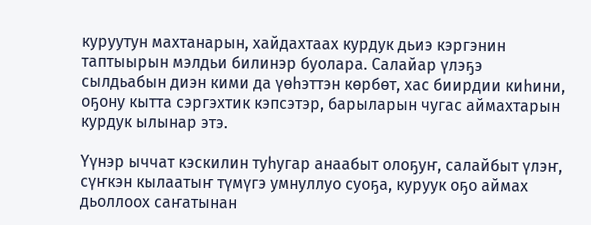куруутун махтанарын, хайдахтаах курдук дьиэ кэргэнин таптыырын мэлдьи билинэр буолара. Салайар үлэҕэ сылдьабын диэн кими да үөһэттэн көрбөт, хас биирдии киһини, оҕону кытта сэргэхтик кэпсэтэр, барыларын чугас аймахтарын курдук ылынар этэ.

Үүнэр ыччат кэскилин туһугар анаабыт олоҕуҥ, салайбыт үлэҥ, сүҥкэн кылаатыҥ түмүгэ умнуллуо суоҕа, куруук оҕо аймах дьоллоох саҥатынан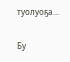туолуоҕа...

Бу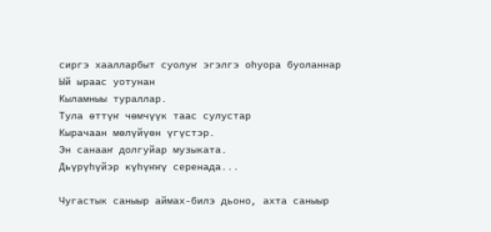сиргэ хаалларбыт суолуҥ эгэлгэ оһуора буоланнар
Ый ыраас уотунан
Кыламныы тураллар.
Тула өттүҥ чөмчүүк таас сулустар
Кырачаан мөлүйүөн үгүстэр.
Эн санааҥ долгуйар музыката.
Дьүрүһүйэр күһүҥҥү серенада...

Чугастык саныыр аймах-билэ дьоно, ахта саныыр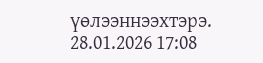үөлээннээхтэрэ.
28.01.2026 17:08